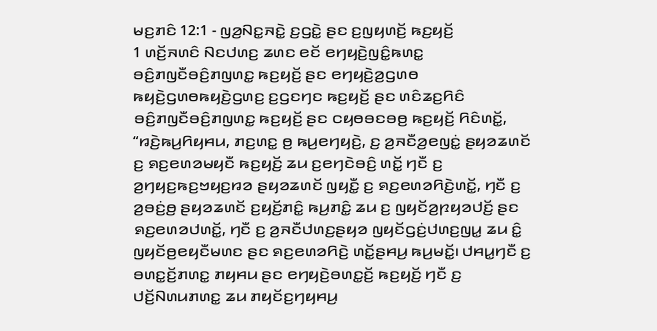ꤗꤢ꤬ꤊꤢꤨ 12:1 - ꤜꤤ꤬ꤡꤢ꤭ꤏꤢꤧ꤭ ꤢ꤬ꤞꤢꤧ꤭ ꤔꤢ ꤢ꤬ꤜꤟꤛꤢꤩ꤬ ꤒꤢ꤬ꤟꤢꤩ꤬
1 ꤛꤢꤩ꤬ꤏꤛꤢꤨ ꤡꤢꤓꤛꤢ꤬ ꤘꤛꤢ ꤕꤢꤩ ꤕꤚꤟꤢꤧ꤬ꤜꤢꤨ꤭ꤒꤛꤢ꤭ ꤋꤢꤨ꤬ꤊꤜꤢꤪꤋꤢꤨ꤬ꤊꤜꤛꤢ꤭ ꤒꤢ꤬ꤟꤢꤩ꤬ ꤔꤢ ꤕꤚꤟꤢꤧ꤬ꤤ꤬ꤞꤛꤥ ꤒꤟꤢꤧ꤬ꤞꤛꤥꤒꤟꤢꤧ꤬ꤞꤛꤢ꤬ ꤢ꤬ꤞꤢꤚꤢ ꤒꤢ꤬ꤟꤢꤩ꤬ ꤔꤢ ꤛꤢꤨꤘꤢ꤬ꤖꤢꤨ ꤋꤢꤨ꤬ꤊꤜꤢꤪꤋꤢꤨ꤬ꤊꤜꤛꤢ꤭ ꤒꤢ꤬ꤟꤢꤩ꤬ ꤔꤢ ꤍꤟꤥꤋꤢꤋꤥ꤬ ꤒꤢ꤬ꤟꤢꤩ꤬ ꤖꤢꤨꤛꤢꤩ꤭, “ꤙꤢꤧ꤬ꤒꤣ꤬ꤖꤟꤌꤣ, ꤊꤢ꤬ꤛꤢ꤭ ꤥ꤬ ꤒꤣ꤬ꤕꤚꤟꤢꤧ꤬, ꤢ꤬ ꤤ꤬ꤏꤢꤪꤤ꤬ꤕꤜꤢꤦ꤭ ꤔꤟꤤꤘꤛꤢꤩ ꤢ꤬ ꤎꤢ꤬ꤕꤛꤤꤗꤟꤢꤪ ꤒꤢ꤬ꤟꤢꤩ꤬ ꤘꤣ ꤢ꤬ꤕꤚꤢꤧꤋꤢꤨ꤬ ꤛꤢꤩ꤭ ꤚꤢꤪ ꤢ꤬ ꤤ꤬ꤚꤟꤢ꤬ꤒꤢ꤬ꤠꤟꤢ꤬ꤙꤤ ꤔꤟꤤꤘꤛꤢꤩ ꤜꤟꤢꤪ꤭ ꤢ꤬ ꤎꤢ꤬ꤕꤛꤤꤖꤢꤧ꤬ꤛꤢꤩ꤭, ꤚꤢꤪ ꤢ꤬ ꤤ꤬ꤋꤢꤦ꤬ꤥ꤬ ꤔꤟꤤꤘꤛꤢꤩ ꤢ꤬ꤟꤢꤩ꤬ꤊꤢꤨ꤭ ꤒꤣ꤬ꤊꤢꤨ꤭ ꤘꤣ ꤢ꤬ ꤜꤟꤢꤩꤤ꤬ꤐꤟꤤꤓꤢꤩ꤬ ꤔꤢ ꤎꤢ꤬ꤕꤛꤤꤓꤛꤢꤩ꤭, ꤚꤢꤪ ꤢ꤬ ꤤ꤬ꤏꤢꤪꤓꤛꤢ꤬ꤔꤟꤤ ꤜꤟꤢꤩꤞꤢꤦ꤬ꤓꤛꤢ꤬ꤜꤣ꤭ ꤘꤣ ꤢꤨ꤭ ꤜꤟꤢꤩꤥ꤬ꤕꤟꤢꤪꤗꤛꤢ ꤔꤢ ꤎꤢ꤬ꤕꤛꤤꤖꤢꤧ꤬ ꤛꤢꤩ꤭ꤔꤌꤣ꤬ ꤒꤣ꤬ꤗꤢꤩ꤭꤯ ꤓꤌꤣ꤭ꤚꤢꤪ ꤢ꤬ ꤋꤛꤢ꤭ꤢꤩ꤬ꤊꤛꤢ꤭ ꤊꤟꤌꤣ ꤔꤢ ꤕꤚꤟꤢꤧ꤬ꤋꤛꤢ꤭ꤢꤩ꤬ ꤒꤢ꤬ꤟꤢꤩ꤬ ꤚꤢꤪ ꤢ꤬ ꤓꤢꤩ꤬ꤡꤛꤣꤊꤛꤢ꤭ ꤘꤣ ꤊꤟꤢꤩꤢ꤬ꤚꤟꤌꤣ꤬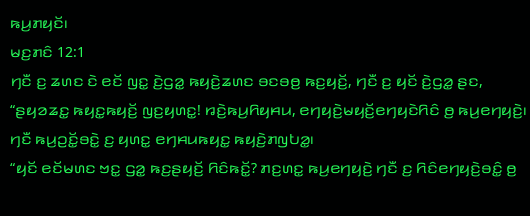ꤒꤣ꤬ꤊꤟꤢꤩ꤯
ꤗꤢ꤬ꤊꤢꤨ 12:1
ꤚꤢꤪ ꤢ꤬ ꤘꤛꤢ ꤢꤧ ꤕꤢꤩ ꤜꤢ꤭ ꤢꤧ꤬ꤞꤤ꤭ ꤒꤟꤢꤧ꤬ꤘꤛꤢ ꤋꤢꤋꤥ꤬ ꤒꤢ꤬ꤟꤢꤩ꤬, ꤚꤢꤪ ꤢ꤬ ꤟꤢꤩ ꤢꤧ꤬ꤞꤤ꤭ ꤔꤢ, “ꤔꤟꤤꤘꤢ꤭ ꤒꤟꤢ꤭ꤒꤟꤢꤩ꤬ ꤜꤢ꤬ꤟꤛꤢ꤭! ꤙꤢꤧ꤬ꤒꤣ꤬ꤖꤟꤌꤣ, ꤕꤚꤟꤢꤧ꤬ꤗꤟꤢꤩ꤬ꤕꤚꤟꤢꤧꤖꤢꤨ ꤥ꤬ ꤒꤣ꤬ꤕꤚꤟꤢꤧ꤬꤯ ꤚꤢꤪ ꤒꤣ꤬ꤑꤢꤩ꤭ꤋꤢꤧ꤭ ꤢ꤬ ꤟꤛꤢ꤭ ꤕꤚꤌꤣꤒꤟꤢ꤭ ꤒꤟꤢꤧ꤬ꤊꤜꤝꤤ꤭꤯
“ꤟꤢꤩ ꤕꤢꤩꤗꤛꤢ ꤠꤢ꤭ ꤞꤤ꤭ ꤒꤢ꤬ꤔꤟꤢꤩ꤬ ꤖꤢꤨꤒꤢꤩ꤭? ꤊꤢ꤬ꤛꤢ꤭ ꤒꤣ꤬ꤕꤚꤟꤢꤧ꤬ ꤚꤢꤪ ꤢ꤬ ꤖꤢꤨꤕꤚꤟꤢꤧ꤬ꤋꤢꤨ꤭ ꤥ꤬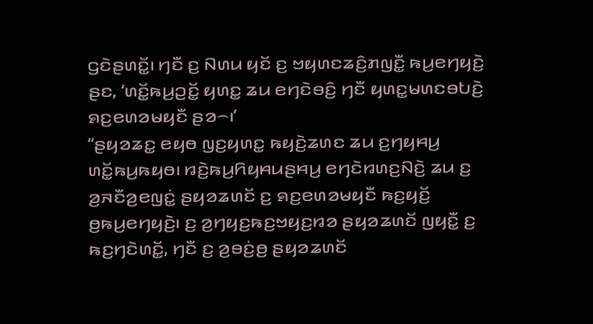ꤞꤢꤧꤔꤛꤢꤩ꤭꤯ ꤚꤢꤪ ꤢ꤬ ꤡꤛꤣ ꤟꤢꤩ ꤢ꤬ ꤠꤟꤛꤢꤘꤢꤨ꤬ꤊꤜꤢꤪ꤭ ꤒꤣ꤬ꤕꤚꤟꤢꤧ꤬ ꤔꤢ, ‘ꤛꤢꤩ꤭ꤒꤣ꤬ꤑꤢꤩ꤭ ꤟꤛꤢ꤭ ꤘꤣ ꤕꤚꤢꤧꤋꤢꤨ꤬ ꤚꤢꤪ ꤟꤛꤢ꤭ꤗꤛꤢꤋꤝꤢꤧ꤬ ꤎꤢ꤬ꤕꤛꤤꤗꤟꤢꤪ ꤔꤤ꤮꤯’
“ꤔꤟꤤꤘꤢ꤭ ꤕꤟꤥ ꤜꤢ꤬ꤟꤛꤢ꤭ ꤒꤟꤢꤧ꤬ꤘꤛꤢ ꤘꤣ ꤢ꤬ꤚꤟꤌꤣ꤬ ꤛꤢꤩ꤭ꤒꤣ꤬ꤒꤟꤥ꤯ ꤙꤢꤧ꤬ꤒꤣ꤬ꤖꤟꤌꤣꤔꤌꤣ꤬ ꤕꤚꤢꤧꤙꤛꤢ꤬ꤡꤢꤧ꤬ ꤘꤣ ꤢ꤬ ꤤ꤬ꤏꤢꤪꤤ꤬ꤕꤜꤢꤦ꤭ ꤔꤟꤤꤘꤛꤢꤩ ꤢ꤬ ꤎꤢ꤬ꤕꤛꤤꤗꤟꤢꤪ ꤒꤢ꤬ꤟꤢꤩ꤬ ꤥ꤬ꤒꤣ꤬ꤕꤚꤟꤢꤧ꤬꤯ ꤢ꤬ ꤤ꤬ꤚꤟꤢ꤬ꤒꤢ꤬ꤠꤟꤢ꤬ꤙꤤ ꤔꤟꤤꤘꤛꤢꤩ ꤜꤟꤢꤪ꤭ ꤢ꤬ ꤒꤢ꤬ꤚꤢꤧꤛꤢꤩ꤭, ꤚꤢꤪ ꤢ꤬ ꤤ꤬ꤋꤢꤦ꤬ꤥ꤬ ꤔꤟꤤꤘꤛꤢꤩ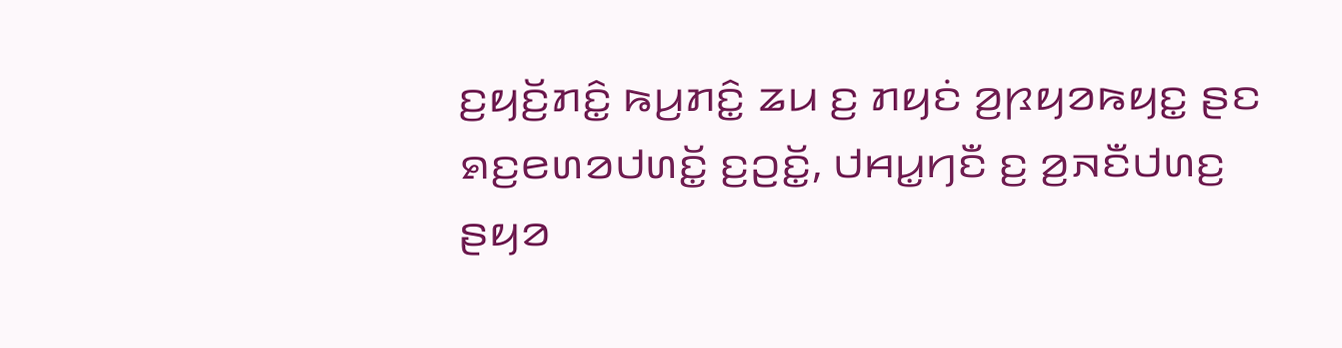ꤢ꤬ꤟꤢꤩ꤬ꤊꤢꤨ꤭ ꤒꤣ꤬ꤊꤢꤨ꤭ ꤘꤣ ꤢ꤬ ꤊꤟꤢꤦ ꤤ꤬ꤐꤟꤤꤒꤟꤢ꤭ ꤔꤢ ꤎꤢ꤬ꤕꤛꤤꤓꤛꤢꤩ꤭ ꤢ꤬ꤑꤢꤩ꤭, ꤓꤌꤣ꤭ꤚꤢꤪ ꤢ꤬ ꤤ꤬ꤏꤢꤪꤓꤛꤢ꤬ ꤔꤟꤤ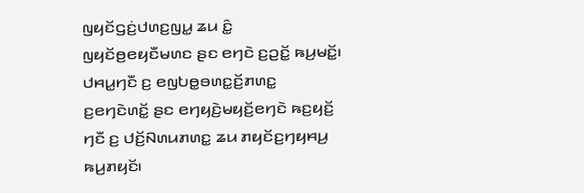ꤜꤟꤢꤩꤞꤢꤦ꤬ꤓꤛꤢ꤬ꤜꤣ꤭ ꤘꤣ ꤢꤨ꤭ ꤜꤟꤢꤩꤥ꤬ꤕꤟꤢꤪꤗꤛꤢ ꤔꤢ ꤕꤚꤢꤧ ꤢ꤬ꤑꤢꤩ꤭ ꤒꤣ꤬ꤗꤢꤩ꤭꤯ ꤓꤌꤣ꤭ꤚꤢꤪ ꤢ꤬ ꤕꤜꤝꤥ꤭ꤋꤛꤢ꤭ꤢꤩ꤬ꤊꤛꤢ꤭ ꤢ꤬ꤕꤚꤢꤧꤛꤢꤩ꤭ ꤔꤢ ꤕꤚꤟꤢꤧ꤬ꤗꤟꤢꤩ꤬ꤕꤚꤢꤧ ꤒꤢ꤬ꤟꤢꤩ꤬ ꤚꤢꤪ ꤢ꤬ ꤓꤢꤩ꤬ꤡꤛꤣꤊꤛꤢ꤭ ꤘꤣ ꤊꤟꤢꤩꤢ꤬ꤚꤟꤌꤣ꤬ ꤒꤣ꤬ꤊꤟꤢꤩ꤯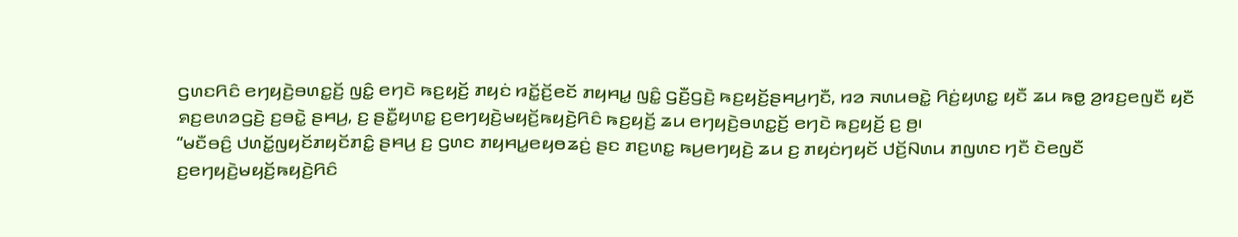ꤞꤛꤢꤖꤢꤨ ꤕꤚꤟꤢꤧ꤬ꤋꤛꤢ꤭ꤢꤩ꤬ ꤜꤢꤨ꤭ ꤕꤚꤢꤧ ꤒꤢ꤬ꤟꤢꤩ꤬ ꤊꤟꤢꤦ ꤙꤢꤩ꤭ꤢꤩ꤬ꤕꤢꤩ ꤊꤟꤌꤣ꤭ ꤜꤢꤨ꤭ ꤞꤢꤪ꤬ꤞꤢꤧ꤬ ꤒꤢ꤬ꤟꤢꤩ꤬ꤔꤌꤣ꤬ꤚꤢꤪ, ꤙꤤ ꤏꤛꤣꤋꤢꤧ꤭ ꤖꤢꤦ꤬ꤟꤛꤢ꤭ ꤟꤢꤪ ꤘꤣ ꤒꤥ꤭ ꤤ꤬ꤙꤢ꤬ꤕꤜꤢꤪ ꤟꤢꤪ ꤎꤢ꤬ꤕꤛꤤꤞꤢꤧ꤬ ꤢ꤬ꤋꤢꤧ꤭ ꤔꤌꤣ꤬, ꤢ꤬ ꤔꤢꤪ꤭ꤟꤛꤢ꤭ ꤢ꤬ꤕꤚꤟꤢꤧ꤬ꤗꤟꤢꤩ꤬ꤒꤟꤢꤧ꤬ꤖꤢꤨ ꤒꤢ꤬ꤟꤢꤩ꤬ ꤘꤣ ꤕꤚꤟꤢꤧ꤬ꤋꤛꤢ꤭ꤢꤩ꤬ ꤕꤚꤢꤧ ꤒꤢ꤬ꤟꤢꤩ꤬ ꤢ꤬ ꤥ꤬꤯
“ꤗꤢꤪꤋꤢꤨ꤬ ꤓꤛꤢꤩ꤭ꤜꤟꤢꤩꤊꤟꤢꤩꤊꤢꤨ꤭ ꤔꤌꤣ꤬ ꤢ꤬ ꤞꤛꤢ ꤊꤟꤌꤣ꤭ꤕꤟꤥꤘꤢꤦ꤬ ꤔꤢ ꤊꤢ꤬ꤛꤢ꤭ ꤒꤣ꤬ꤕꤚꤟꤢꤧ꤬ ꤘꤣ ꤢ꤬ ꤊꤟꤢꤦꤚꤟꤢꤩ ꤓꤢꤩ꤬ꤡꤛꤣ ꤊꤜꤛꤢ ꤚꤢꤪ ꤢꤧꤕꤜꤢꤪ ꤢ꤬ꤕꤚꤟꤢꤧ꤬ꤗꤟꤢꤩ꤬ꤒꤟꤢꤧ꤬ꤖꤢꤨ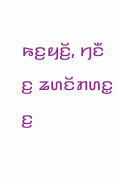ꤒꤢ꤬ꤟꤢꤩ꤬, ꤚꤢꤪ ꤢ꤬ ꤘꤛꤢꤩꤊꤛꤢ꤭ ꤢ꤬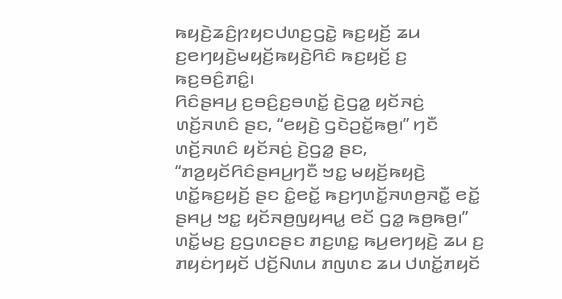ꤒꤟꤢꤧ꤬ꤘꤢꤨ꤬ꤐꤟꤢꤓꤛꤢ꤬ꤞꤢꤧ꤭ ꤒꤢ꤬ꤟꤢꤩ꤬ ꤘꤣ ꤢ꤬ꤕꤚꤟꤢꤧ꤬ꤗꤟꤢꤩ꤬ꤒꤟꤢꤧ꤬ꤖꤢꤨ ꤒꤢ꤬ꤟꤢꤩ꤬ ꤢ꤬ ꤒꤢ꤬ꤋꤢꤨ꤬ꤊꤢꤨ꤭꤯
ꤖꤢꤨꤔꤌꤣ꤬ ꤢ꤬ꤋꤢꤨ꤬ꤢ꤬ꤋꤛꤢꤩ꤭ ꤢꤧ꤬ꤞꤤ꤭ ꤟꤢꤩꤏꤢꤦ꤬ ꤛꤢꤩ꤬ꤏꤛꤢꤨ ꤔꤢ, “ꤕꤟꤢꤧ꤬ ꤞꤢꤧꤑꤢꤩ꤭ꤒꤥ꤬꤯” ꤚꤢꤪ ꤛꤢꤩ꤬ꤏꤛꤢꤨ ꤟꤢꤩꤏꤢꤦ꤬ ꤢꤧ꤬ꤞꤤ꤭ ꤔꤢ, “ꤊꤤ꤬ꤟꤢꤩꤖꤢꤨꤔꤌꤣ꤬ꤚꤢꤪ ꤠꤢ꤭ ꤗꤟꤢꤩ꤬ꤒꤟꤢꤧ꤬ ꤛꤢꤩ꤭ꤒꤢ꤬ꤟꤢꤩ꤬ ꤔꤢ ꤢꤨ꤭ꤕꤢꤩ꤭ ꤒꤢ꤬ꤚꤛꤢꤩ꤭ꤏꤛꤥ꤬ꤏꤢꤪ꤭ ꤕꤢꤩ꤭ ꤔꤌꤣ꤬ ꤠꤢ꤭ ꤟꤢꤩꤏꤥ꤬ꤜꤟꤌꤣ꤭ ꤕꤢꤩ ꤞꤤ꤭ ꤒꤥ꤬ꤒꤥ꤬꤯”
ꤛꤢꤩ꤭ꤗꤢ꤬ ꤢ꤬ꤞꤛꤢꤔꤢ ꤊꤢ꤬ꤛꤢ꤭ ꤒꤣ꤬ꤕꤚꤟꤢꤧ꤬ ꤘꤣ ꤢ꤬ ꤊꤟꤢꤦꤚꤟꤢꤩ ꤓꤢꤩ꤬ꤡꤛꤣ ꤊꤜꤛꤢ ꤘꤣ ꤓꤛꤢꤩ꤭ꤊꤟꤢꤩ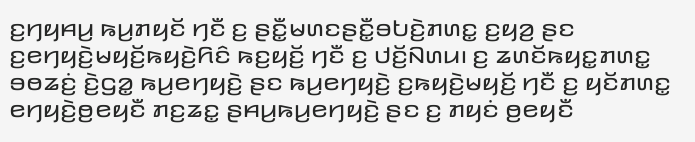ꤢ꤬ꤚꤟꤌꤣ꤬ ꤒꤣ꤬ꤊꤟꤢꤩ ꤚꤢꤪ ꤢ꤬ ꤔꤢꤪ꤭ꤗꤛꤢꤔꤢꤪ꤭ꤋꤝꤢꤧ꤬ꤊꤛꤢ꤭ ꤢ꤬ꤟꤤ꤬ ꤔꤢ ꤢ꤬ꤕꤚꤟꤢꤧ꤬ꤗꤟꤢꤩ꤬ꤒꤟꤢꤧ꤬ꤖꤢꤨ ꤒꤢ꤬ꤟꤢꤩ꤬ ꤚꤢꤪ ꤢ꤬ ꤓꤢꤩ꤬ꤡꤛꤣ꤯ ꤢ꤬ ꤘꤛꤢꤩꤒꤟꤢ꤭ꤊꤛꤢ꤭ ꤋꤥꤘꤢꤦ꤬ ꤢꤧ꤬ꤞꤤ꤭ ꤒꤣ꤬ꤕꤚꤟꤢꤧ꤬ ꤔꤢ ꤒꤣ꤬ꤕꤚꤟꤢꤧ꤬ ꤢ꤬ꤒꤟꤢꤧ꤬ꤗꤟꤢꤩ꤬ ꤚꤢꤪ ꤢ꤬ ꤟꤢꤩꤊꤛꤢ꤭ ꤕꤚꤟꤢꤧ꤬ꤥ꤬ꤕꤟꤢꤪ ꤊꤢ꤬ꤘꤢ꤭ ꤔꤌꤣ꤬ꤒꤣ꤬ꤕꤚꤟꤢꤧ꤬ ꤔꤢ ꤢ꤬ ꤊꤟꤢꤦ ꤥ꤬ꤕꤟꤢꤪ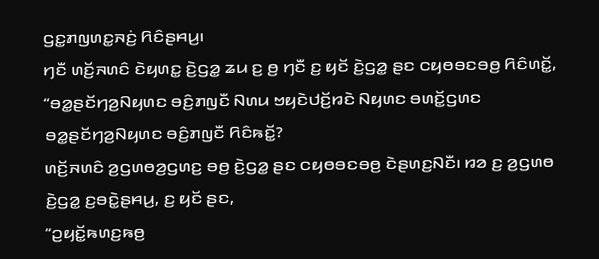ꤞꤢ꤭ꤊꤜꤛꤢ꤭ꤏꤢꤦ꤬ ꤖꤢꤨꤔꤌꤣ꤬꤯
ꤚꤢꤪ ꤛꤢꤩ꤬ꤏꤛꤢꤨ ꤢꤧꤟꤛꤢ꤭ ꤢꤧ꤬ꤞꤤ꤭ ꤘꤣ ꤢ꤬ ꤥ꤬ ꤚꤢꤪ ꤢ꤬ ꤟꤢꤩ ꤢꤧ꤬ꤞꤤ꤭ ꤔꤢ ꤍꤟꤥꤋꤢꤋꤥ꤬ ꤖꤢꤨꤛꤢꤩ꤭, “ꤋꤤ꤭ꤔꤢꤩꤚꤤ꤬ꤡꤟꤛꤢ ꤋꤢꤨ꤬ꤊꤜꤢꤪ ꤡꤛꤣ ꤠꤟꤢꤧꤓꤢꤩ꤬ꤙꤢꤧ ꤡꤟꤛꤢ ꤋꤛꤢꤩ꤭ꤞꤛꤢ ꤋꤤ꤭ꤔꤢꤩꤚꤤ꤬ꤡꤟꤛꤢ ꤋꤢꤨ꤬ꤊꤜꤢꤪ ꤖꤢꤨꤒꤢꤩ꤭?
ꤛꤢꤩ꤬ꤏꤛꤢꤨ ꤤ꤬ꤞꤛꤥꤤ꤬ꤞꤛꤢ꤬ ꤋꤥ꤬ ꤢꤧ꤬ꤞꤤ꤭ ꤔꤢ ꤍꤟꤥꤋꤢꤋꤥ꤬ ꤢꤧꤔꤛꤢ꤬ꤡꤢꤪ꤯ ꤙꤤ ꤢ꤬ ꤤ꤬ꤞꤛꤥ ꤢꤧ꤬ꤞꤤ꤭ ꤢ꤬ꤋꤢꤧ꤭ꤔꤌꤣ꤬, ꤢ꤬ ꤟꤢꤩ ꤔꤢ,
“ꤑꤟꤢꤩ꤭ꤒꤛꤢ꤬ꤒꤥ꤬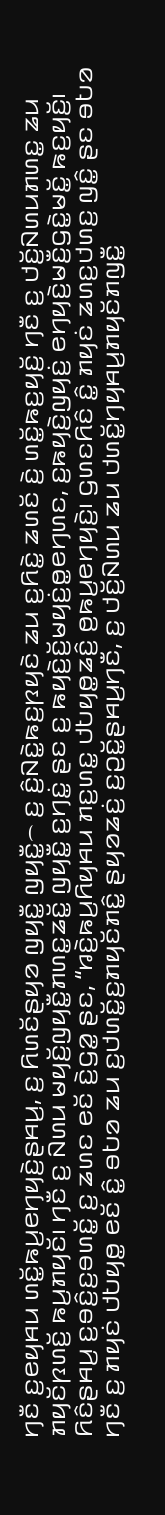ꤚꤢꤪ ꤢ꤬ꤕꤟꤌꤣ ꤛꤢꤩ꤭ꤒꤣ꤬ꤕꤚꤟꤢꤧ꤬ꤔꤌꤣ꤬, ꤢ꤬ ꤖꤛꤢꤩꤔꤟꤤ ꤜꤟꤢꤪ꤭ ꤜꤟꤢꤪ꤭꤮ ꤢ꤬ ꤢꤨ꤬ꤡꤢꤧ꤭ꤒꤢ꤬ꤐꤟꤢꤧ ꤘꤣ ꤢ꤬ꤖꤢꤧ꤭ ꤘꤛꤢꤩ ꤢꤧ꤬ ꤛꤢꤩ꤭ꤒꤢ꤬ꤟꤢꤩ꤬ ꤚꤢꤪ ꤢ꤬ ꤓꤢꤩ꤬ꤡꤛꤣꤊꤛꤢ꤭ ꤘꤣ ꤊꤟꤢꤩꤐꤛꤢꤩ꤬ ꤒꤣ꤬ꤊꤟꤢꤩ꤯ ꤚꤢꤪ ꤢ꤬ ꤡꤛꤣ ꤗꤟꤢꤩ꤬ꤜꤟꤢꤪ꤭ꤊꤛꤢ꤭ꤘꤢꤩ꤭ ꤜꤟꤢꤪ꤭ ꤢ꤬ꤚꤢꤦ꤭ ꤔꤢ ꤢ꤬ ꤒꤟꤢꤧ꤬ꤢꤩ꤬ꤗꤟꤢꤦ꤬ꤥ꤭ꤕꤚꤛꤢ, ꤢ꤬ꤒꤟꤢꤧ꤬ꤜꤟꤢꤦ꤬ ꤕꤚꤟꤢꤧ꤬ꤗꤢꤪ꤬ꤞꤢꤧ꤭ꤗꤢꤩ꤭ ꤒꤢ꤬ꤟꤢꤩ꤬꤯
ꤖꤢꤨꤔꤌꤣ꤬ ꤢ꤬ꤋꤢꤨ꤬ꤢ꤬ꤋꤛꤢꤩ꤭ ꤢ꤬ ꤘꤛꤢ ꤕꤢꤩ ꤢꤧ꤬ꤞꤤ꤭ ꤔꤢ, “ꤙꤢꤧ꤬ꤒꤣ꤬ꤖꤟꤌꤣ ꤊꤢ꤬ꤛꤢ꤭ ꤓꤝꤟꤥ꤭ꤘꤢꤨ꤬ ꤥ꤬ꤒꤣ꤬ꤕꤚꤟꤢꤧ꤬꤯ ꤞꤛꤢꤖꤢꤨ ꤢꤨ꤭ ꤊꤟꤢꤦ ꤘꤛꤢ꤬ꤓꤛꤢ꤬ ꤜꤢꤨ꤭ ꤔꤢ ꤋꤝꤤ ꤚꤢꤪ ꤢ꤬ ꤊꤟꤢꤦ ꤓꤝꤟꤥ꤭ ꤕꤢꤩ ꤢꤨ꤭ ꤋꤝꤤ ꤘꤣ ꤢ꤬ꤓꤛꤢꤩ꤭ꤢ꤬ꤊꤟꤢꤩꤊꤢꤨ꤭ ꤔꤟꤤꤘꤢꤦ꤬ ꤢ꤬ꤑꤢꤩ꤭ꤔꤌꤣ꤬ꤚꤢꤪ, ꤢ꤬ ꤓꤢꤩ꤬ꤡꤛꤣ ꤘꤣ ꤓꤛꤢꤩ꤭ꤚꤟꤌꤣ꤬ꤊꤟꤢꤩꤊꤜꤢꤪ꤭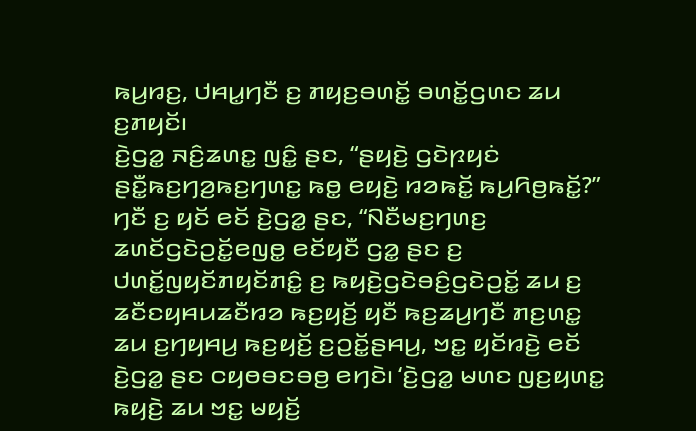ꤒꤣ꤬ꤙꤢ꤬, ꤓꤌꤣ꤭ꤚꤢꤪ ꤢ꤬ ꤊꤟꤢ꤬ꤋꤛꤢꤩ꤭ ꤋꤛꤢꤩ꤭ꤞꤛꤢ ꤘꤣ ꤢ꤬ꤊꤟꤢꤩ꤯
ꤢꤧ꤬ꤞꤤ꤭ ꤏꤢꤨ꤬ꤘꤛꤢ꤭ ꤜꤢꤨ꤭ ꤔꤢ, “ꤔꤟꤢꤧ꤬ ꤞꤢꤧꤐꤟꤢꤦ ꤔꤢꤪ꤭ꤒꤢ꤬ꤚꤤ꤬ꤒꤢ꤬ꤚꤛꤢ꤭ ꤒꤥ꤭ ꤕꤟꤢꤧ꤬ ꤙꤤꤒꤢꤩ꤭ ꤒꤣ꤬ꤖꤥ꤬ꤒꤢꤩ꤭?”
ꤚꤢꤪ ꤢ꤬ ꤟꤢꤩ ꤕꤢꤩ ꤢꤧ꤬ꤞꤤ꤭ ꤔꤢ, “ꤡꤢꤪꤗꤢ꤬ꤚꤛꤢ꤬ ꤘꤛꤢꤩꤞꤢꤧꤑꤢꤩ꤭ꤕꤜꤥ꤭ ꤕꤢꤩꤟꤢꤪ ꤞꤤ꤭ ꤔꤢ ꤢ꤬ ꤓꤛꤢꤩ꤭ꤜꤟꤢꤩꤊꤟꤢꤩꤊꤢꤨ꤭ ꤢ꤬ ꤒꤟꤢꤧ꤬ꤞꤢꤧꤋꤢꤨ꤬ꤞꤢꤧꤑꤢꤩ꤭ ꤘꤣ ꤢ꤬ ꤘꤢꤪꤢꤟꤌꤣꤘꤢꤪꤙꤤ ꤒꤢ꤬ꤟꤢꤩ꤬ ꤟꤢꤪ ꤒꤢ꤬ꤘꤣ꤬ꤚꤢꤪ ꤊꤢ꤬ꤛꤢ꤭ ꤘꤣ ꤢ꤬ꤚꤟꤌꤣ꤬ ꤒꤢ꤬ꤟꤢꤩ꤬ ꤢ꤬ꤑꤢꤩ꤭ꤔꤌꤣ꤬, ꤠꤢ꤭ ꤟꤢꤩꤙꤢꤧ꤬ ꤕꤢꤩ ꤢꤧ꤬ꤞꤤ꤭ ꤔꤢ ꤍꤟꤥꤋꤢꤋꤥ꤬ ꤕꤚꤢꤧ꤯ ‘ꤢꤧ꤬ꤞꤤ꤭ ꤗꤛꤢ ꤜꤢ꤬ꤟꤛꤢ꤭ ꤒꤟꤢꤧ꤬ ꤘꤣ ꤠꤢ꤭ ꤗꤟꤢꤩ꤬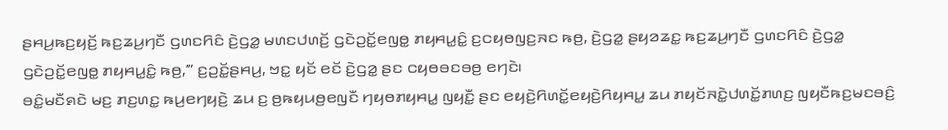ꤔꤌꤣ꤬ꤒꤢ꤬ꤟꤢꤩ꤬ ꤒꤢ꤬ꤘꤣ꤬ꤚꤢꤪ ꤞꤛꤢꤖꤢꤨ ꤢꤧ꤬ꤞꤤ꤭ ꤗꤛꤢꤓꤛꤢꤩ꤬ ꤞꤢꤧꤑꤢꤩ꤭ꤕꤜꤥ꤭ ꤊꤟꤌꤣ꤭ꤢꤨ꤭ ꤢ꤬ꤍꤟꤥꤜꤢ꤬ꤏꤢ ꤒꤥ꤬, ꤢꤧ꤬ꤞꤤ꤭ ꤔꤟꤤꤘꤢ꤭ ꤒꤢ꤬ꤘꤣ꤬ꤚꤢꤪ ꤞꤛꤢꤖꤢꤨ ꤢꤧ꤬ꤞꤤ꤭ ꤞꤢꤧꤑꤢꤩ꤭ꤕꤜꤥ꤭ ꤊꤟꤌꤣ꤭ꤢꤨ꤭ ꤒꤥ꤬,’” ꤢ꤬ꤑꤢꤩ꤭ꤔꤌꤣ꤬, ꤠꤢ꤭ ꤟꤢꤩ ꤕꤢꤩ ꤢꤧ꤬ꤞꤤ꤭ ꤔꤢ ꤍꤟꤥꤋꤢꤋꤥ꤬ ꤕꤚꤢꤧ꤯
ꤋꤢꤨ꤭ꤗꤢꤪꤎꤢꤧ ꤗꤢ꤬ ꤊꤢ꤬ꤛꤢ꤭ ꤒꤣ꤬ꤕꤚꤟꤢꤧ꤬ ꤘꤣ ꤢ꤬ ꤥ꤬ꤒꤟꤣꤥ꤬ꤕꤜꤢꤪ ꤚꤟꤥꤊꤟꤌꤣ꤭ ꤜꤟꤢꤪ꤭ ꤔꤢ ꤕꤟꤢꤧ꤬ꤖꤛꤢꤩ꤭ꤕꤟꤢꤧ꤬ꤖꤟꤌꤣ꤭ ꤘꤣ ꤊꤟꤢꤩꤏꤢꤧ꤭ꤓꤛꤢꤩ꤭ꤊꤛꤢ꤬ ꤜꤟꤢꤪꤒꤢ꤬ꤗꤢꤋꤢꤨ꤬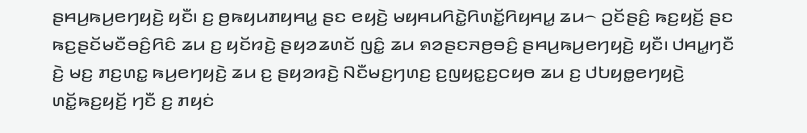ꤔꤌꤣ꤬ꤒꤣ꤬ꤕꤚꤟꤢꤧ꤬ ꤟꤢꤪ꤯ ꤢ꤬ ꤥ꤬ꤒꤟꤣꤊꤟꤌꤣ꤭ ꤔꤢ ꤕꤟꤢꤧ꤬ ꤗꤟꤌꤣꤖꤢꤧ꤭ꤖꤛꤢꤩ꤭ꤖꤟꤌꤣ꤭ ꤘꤣ꤮ ꤑꤢꤩꤔꤢꤨ꤬ ꤒꤢ꤬ꤟꤢꤩ꤬ ꤔꤢ ꤒꤢ꤬ꤔꤢꤩꤗꤢꤪꤋꤢꤨ꤬ꤖꤢꤨ ꤘꤣ ꤢ꤬ ꤟꤢꤩꤙꤢꤧ꤬ ꤔꤟꤤꤘꤛꤢꤩ ꤜꤢꤨ꤭ ꤘꤣ ꤎꤤꤔꤢꤏꤥ꤬ꤋꤢꤨ꤬ ꤔꤌꤣ꤬ꤒꤣ꤬ꤕꤚꤟꤢꤧ꤬ ꤟꤢꤪ꤯ ꤓꤌꤣ꤭ꤚꤢꤪ ꤢꤧ꤬ ꤗꤢ꤬ ꤊꤢ꤬ꤛꤢ꤭ ꤒꤣ꤬ꤕꤚꤟꤢꤧ꤬ ꤘꤣ ꤢ꤬ ꤔꤟꤤꤙꤢꤧ꤬ ꤡꤢꤪꤗꤢ꤬ꤚꤛꤢ꤬ ꤢ꤬ꤜꤟꤢ꤭ꤢ꤬ꤍꤟꤥ ꤘꤣ ꤢ꤬ ꤓꤝꤟꤥ꤭ꤕꤚꤟꤢꤧ꤬ ꤛꤢꤩ꤭ꤒꤢ꤬ꤟꤢꤩ꤬ ꤚꤢꤪ ꤢ꤬ ꤊꤟꤢꤦ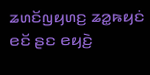ꤘꤛꤢꤩꤜꤟꤛꤢ꤬ ꤘꤤ꤭ꤒꤟꤢꤦ ꤕꤢꤩ ꤔꤢ ꤕꤟꤢꤧ꤬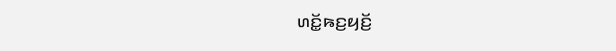ꤛꤢꤩ꤭ꤒꤢ꤬ꤟꤢꤩ꤬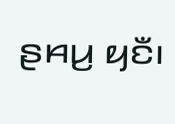ꤔꤌꤣ꤬ ꤟꤢꤪ꤯